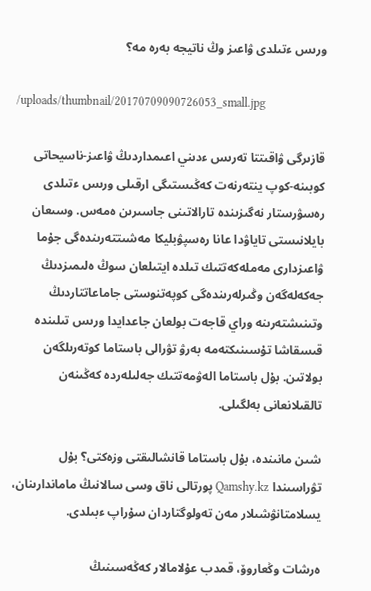ورىس ءتىلدى ۋاعىز وڭ ناتيجە بەرە مە؟

/uploads/thumbnail/20170709090726053_small.jpg

قازىرگى ۋاقىتتا تەرىس ءدىني اعىمداردىڭ ۋاعىز-ناسيحاتى كوبىنە-كوپ ينتەرنەت كەڭىستىگى ارقىلى ورىس ءتىلدى رەسۋرستار نەگىزىندە تارالاتىنى جاسىرىن ەمەس. وسىعان بايلانىستى تاياۋدا عانا رەسپۋبليكا مەشىتتەرىندەگى جۇما ۋاعىزدارى مەملەكەتتىك تىلدە ايتىلعان سوڭ ەلىمىزدىڭ جەكەلەگەن وڭىرلەرىندەگى كوپەتنوستى جاماعاتتاردىڭ وتىنىشتەرىنە وراي قاجەت بولعان جاعدايدا ورىس تىلىندە قىسقاشا تۇسىنىكتەمە بەرۋ تۋرالى باستاما كوتەرىلگەن بولاتىن. بۇل باستاما الەۋمەتتىك جەلىلەردە كەڭىنەن تالقىلانعانى بەلگىلى.

شىن مانىندە، بۇل باستاما قانشالىقتى وزەكتى؟ بۇل تۋراسىندا Qamshy.kz پورتالى ناق وسى سالانىڭ ماماندارىنان، يسلامتانۋشىلار مەن تەولوگتاردان سۇراپ ءبىلدى.

ەرشات وڭعاروۆ، قمدب عۇلامالار كەڭەسىنىڭ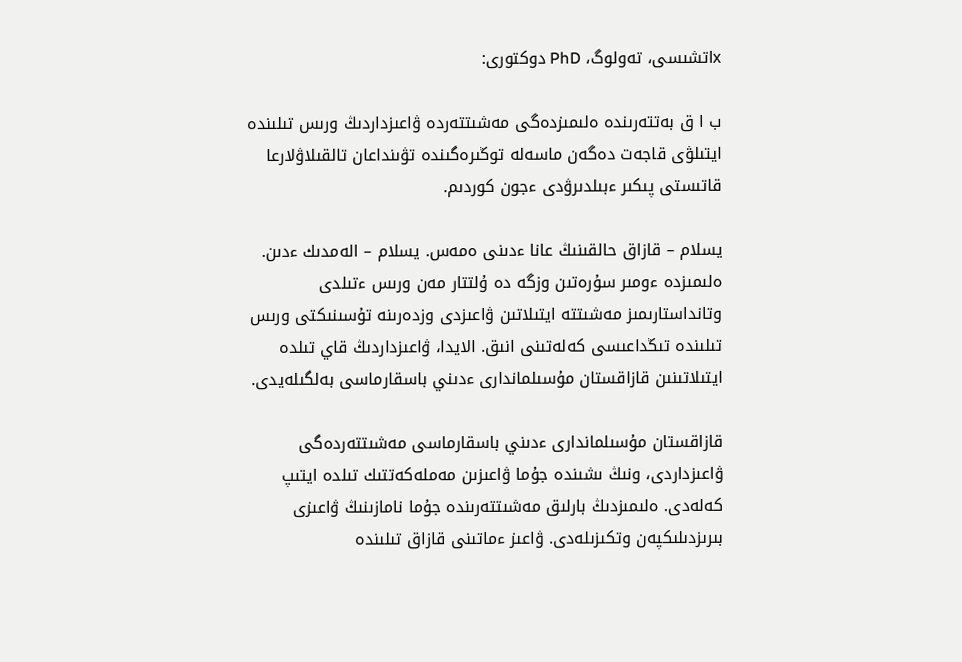xاتشىسى، تەولوگ، PhD دوكتورى:

ب ا ق بەتتەرىندە ەلىمىزدەگى مەشىتتەردە ۋاعىزداردىڭ ورىس تىلىندە ايتىلۋى قاجەت دەگەن ماسەلە توڭىرەگىندە تۋىنداعان تالقىلاۋلارعا قاتىستى پىكىر ءبىلدىرۋدى ءجون كوردىم.

يسلام – قازاق حالقىنىڭ عانا ءدىنى ەمەس. يسلام – الەمدىك ءدىن. ەلىمىزدە ءومىر سۇرەتىن وزگە دە ۇلتتار مەن ورىس ءتىلدى وتانداستارىمىز مەشىتتە ايتىلاتىن ۋاعىزدى وزدەرىنە تۇسىنىكتى ورىس تىلىندە تىڭداعىسى كەلەتىنى انىق. الايدا، ۋاعىزداردىڭ قاي تىلدە ايتىلاتىنىن قازاقستان مۇسىلماندارى ءدىني باسقارماسى بەلگىلەيدى.

قازاقستان مۇسىلماندارى ءدىني باسقارماسى مەشىتتەردەگى ۋاعىزداردى، ونىڭ ىشىندە جۇما ۋاعىزىن مەملەكەتتىك تىلدە ايتىپ كەلەدى. ەلىمىزدىڭ بارلىق مەشىتتەرىندە جۇما نامازىنىڭ ۋاعىزى بىرىزدىلىكپەن وتكىزىلەدى. ۋاعىز ءماتىنى قازاق تىلىندە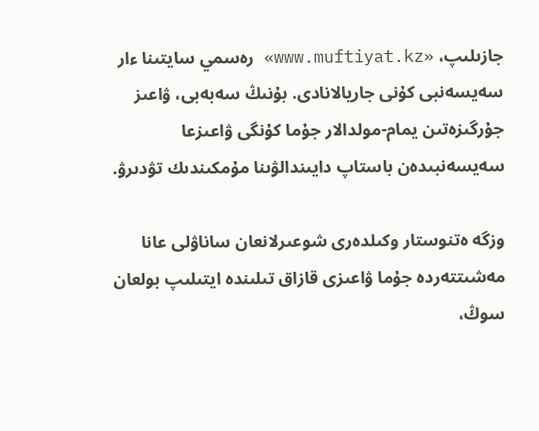جازىلىپ، «www.muftiyat.kz» رەسمي سايتىنا ءار سەيسەنبى كۇنى جاريالانادى. بۇنىڭ سەبەبى، ۋاعىز جۇرگىزەتىن يمام-مولدالار جۇما كۇنگى ۋاعىزعا سەيسەنبىدەن باستاپ دايىندالۋىنا مۇمكىندىك تۋدىرۋ.

وزگە ەتنوستار وكىلدەرى شوعىرلانعان ساناۋلى عانا مەشىتتەردە جۇما ۋاعىزى قازاق تىلىندە ايتىلىپ بولعان سوڭ،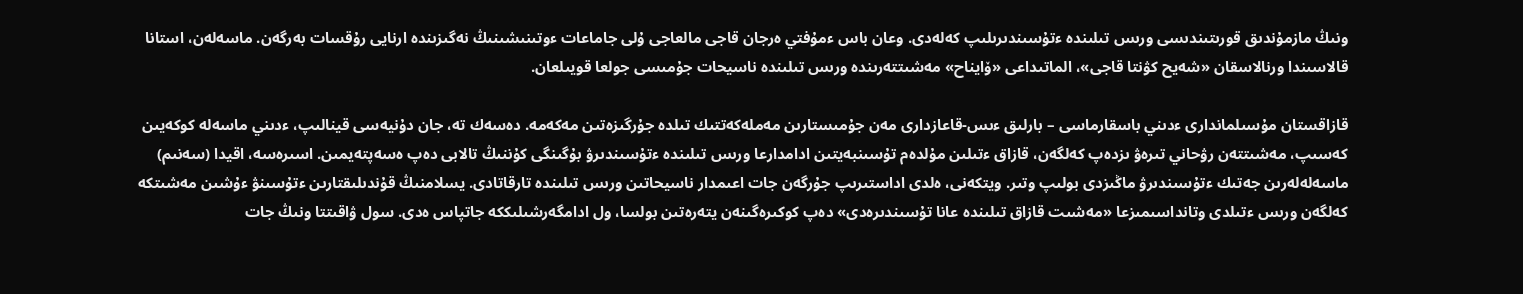ونىڭ مازمۇندىق قورىتىندىسى ورىس تىلىندە ءتۇسىندىرىلىپ كەلەدى. وعان باس ءمۇفتي ەرجان قاجى مالعاجى ۇلى جاماعات ءوتىنىشىنىڭ نەگىزىندە ارنايى رۇقسات بەرگەن. ماسەلەن، استانا قالاسىندا ورنالاسقان «شەيح كۋنتا قاجى»، الماتىداعى «ۆايناح» مەشىتتەرىندە ورىس تىلىندە ناسيحات جۇمىسى جولعا قويىلعان.

قازاقستان مۇسىلماندارى ءدىني باسقارماسى – بارلىق ءىس-قاعازدارى مەن جۇمىستارىن مەملەكەتتىك تىلدە جۇرگىزەتىن مەكەمە. دەسەك تە، جان دۇنيەسى قينالىپ، ءدىني ماسەلە كوكەيىن كەسىپ، مەشىتتەن رۋحاني تىرەۋ ىزدەپ كەلگەن، قازاق ءتىلىن مۇلدەم تۇسىنبەيتىن ادامدارعا ورىس تىلىندە ءتۇسىندىرۋ بۇگىنگى كۇننىڭ تالابى دەپ ەسەپتەيمىن. اسىرەسە، اقيدا (سەنىم) ماسەلەلەرىن جەتىك ءتۇسىندىرۋ ماڭىزدى بولىپ وتىر. ويتكەنى، ەلدى اداستىرىپ جۇرگەن جات اعىمدار ناسيحاتىن ورىس تىلىندە تارقاتادى. يسلامنىڭ قۇندىلىقتارىن ءتۇسىنۋ ءۇشىن مەشىتكە كەلگەن ورىس ءتىلدى وتانداسىمىزعا «مەشىت قازاق تىلىندە عانا تۇسىندىرەدى» دەپ كوكىرەگىنەن يتەرەتىن بولسا، ول ادامگەرشىلىككە جاتپاس ەدى. سول ۋاقىتتا ونىڭ جات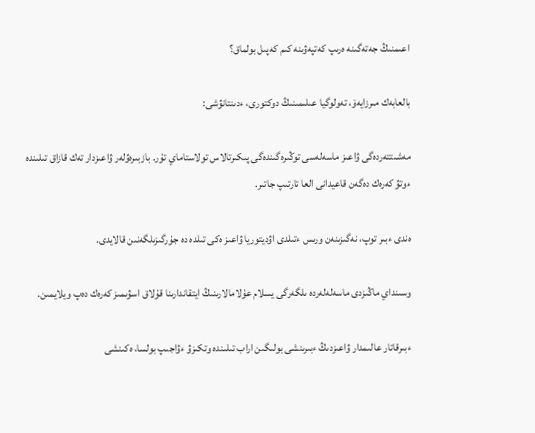اعىمنىڭ جەتەگىنە ەرىپ كەتپەۋىنە كىم كەپىل بولماق؟

بالعابەك مىرزايەۆ، تەولوگيا عىلىمىنىڭ دوكتورى، ءدىنتانۋشى:

مەشىتتەردەگى ۋاعىز ماسەلەسى توڭىرەگىندەگى پىكىرتالاس تولاستاماي تۇر. بازبىرەۋلەر ۋاعىزدار تەك قازاق تىلىندە ءوتۋ كەرەك دەگەن قاعيدانى العا تارتىپ جاتىر.

ەندى ءبىر توپ، نەگىزىنەن ورىس ءتىلدى اۋديتوريا ۋاعىز ەكى تىلدە دە جۇرگىزىلگەنىن قالايدى.

وسىنداي ماڭىزدى ماسەلەلەردە ىلگەرگى يسلام عۇلامالارىنىڭ ايتقاندارىنا قۇلاق اسۋىمىز كەرەك دەپ ويلايمىن.

ءبىرقاتار عالىمدار ۋاعىزدىڭ ءبىرىنشى بولىگىن اراب تىلىندە وتكىزۋ ءۋاجىپ بولسا، ەكىنشى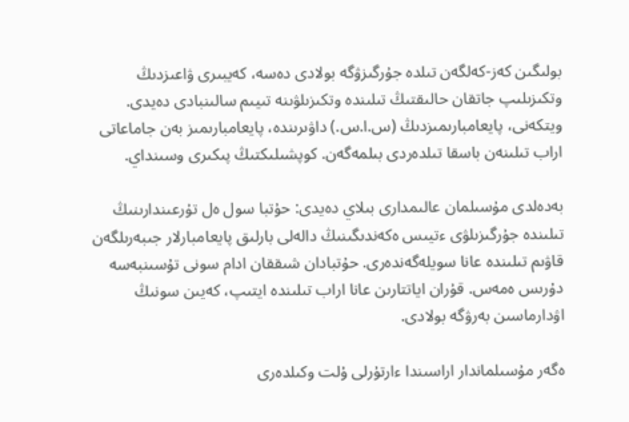بولىگىن كەز-كەلگەن تىلدە جۇرگىزۋگە بولادى دەسە، كەيبىرى ۋاعىزدىڭ وتكىزىلىپ جاتقان حالىقتىڭ تىلىندە وتكىزىلۋىنە تىيىم سالىنبادى دەيدى. ويتكەنى، پايعامبارىمىزدىڭ (س.ا.س.) داۋىرىندە، پايعامبارىمىز بەن جاماعاتى اراب تىلىنەن باسقا تىلدەردى بىلمەگەن. كوپشىلىكتىڭ پىكىرى وسىنداي.

بەدەلدى مۇسىلمان عالىمدارى بىلاي دەيدى: حۇتبا سول ەل تۇرعىندارىنىڭ تىلىندە جۇرگىزىلۋى ءتيىس ەكەندىگىنىڭ دالەلى بارلىق پايعامبارلار جىبەرىلگەن قاۋىم تىلىندە عانا سويلەگەندەرى. حۇتبادان شىققان ادام سونى تۇسىنبەسە دۇرىس ەمەس. قۇران اياتتارىن عانا اراب تىلىندە ايتىپ، كەيىن سونىڭ اۋدارماسىن بەرۋگە بولادى.

ەگەر مۇسىلماندار اراسىندا ءارتۇرلى ۇلت وكىلدەرى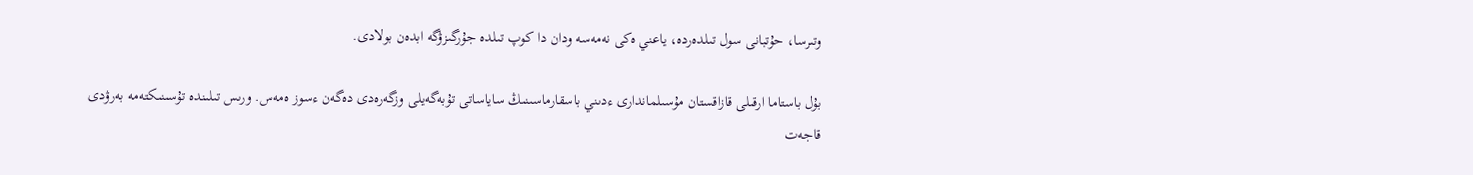وتىرسا، حۇتبانى سول تىلدەردە، ياعني ەكى نەمەسە ودان دا كوپ تىلدە جۇرگىزۋگە ابدەن بولادى.

بۇل باستاما ارقىلى قازاقستان مۇسىلماندارى ءدىني باسقارماسىنىڭ ساياساتى تۇبەگەيلى وزگەرەدى دەگەن ءسوز ەمەس. ورىس تىلىندە تۇسىنىكتەمە بەرۋدى قاجەت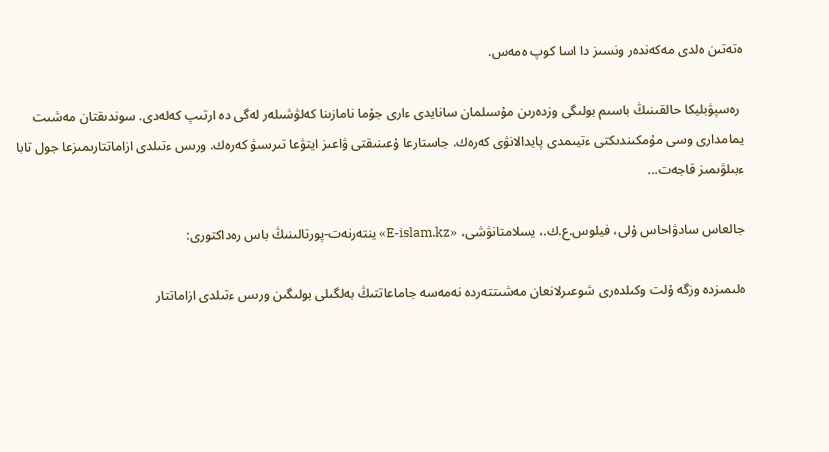ەتەتىن ەلدى مەكەندەر ونسىز دا اسا كوپ ەمەس.

 رەسپۋبليكا حالقىنىڭ باسىم بولىگى وزدەرىن مۇسىلمان سانايدى ءارى جۇما نامازىنا كەلۋشىلەر لەگى دە ارتىپ كەلەدى. سوندىقتان مەشىت يمامدارى وسى مۇمكىندىكتى ءتيىمدى پايدالانۋى كەرەك. جاستارعا ۇعىنىقتى ۋاعىز ايتۋعا تىرىسۋ كەرەك. ورىس ءتىلدى ازاماتتارىمىزعا جول تابا ءبىلۋىمىز قاجەت...

جالعاس سادۋاحاس ۇلى، فيلوس.ع.ك.، يسلامتانۋشى، «E-islam.kz» ينتەرنەت-پورتالىنىڭ باس رەداكتورى:

ەلىمىزدە وزگە ۇلت وكىلدەرى شوعىرلانعان مەشىتتەردە نەمەسە جاماعاتتىڭ بەلگىلى بولىگىن ورىس ءتىلدى ازاماتتار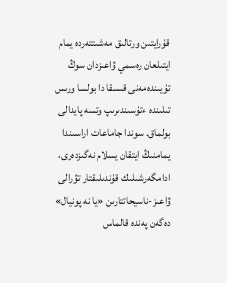قۇرايتىن ورتالىق مەشىتتەردە يمام ايتىلعان رەسمي ۋاعىزدان سوڭ تۇيىندەمەنى قىسقا دا بولسا ورىس تىلىندە ءتۇسىندىرىپ وتسە پايدالى بولماق. سوندا جاماعات اراسىندا يمامنىڭ ايتقان يسلام نەگىزدەرى، ادامگەرشىلىك قۇندىلىقتار تۋرالى ۋاعىز-ناسيحاتتارىن «يا نە پونيال» دەگەن پەندە قالماس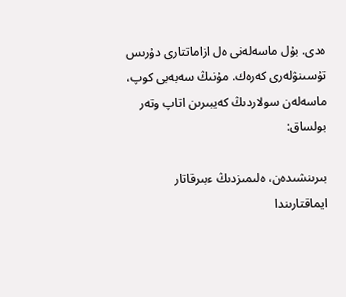ەدى. بۇل ماسەلەنى ەل ازاماتتارى دۇرىس تۇسىنۋلەرى كەرەك. مۇنىڭ سەبەبى كوپ، ماسەلەن سولاردىڭ كەيبىرىن اتاپ وتەر بولساق:

بىرىنشىدەن، ەلىمىزدىڭ ءبىرقاتار ايماقتارىندا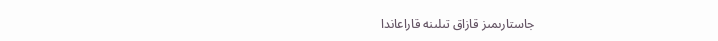جاستارىمىز قازاق تىلىنە قاراعاندا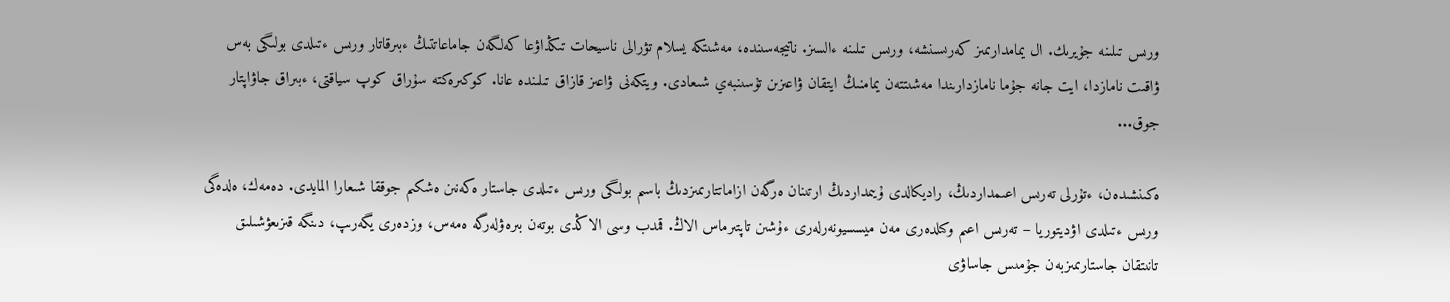ورىس تىلىنە جۇيرىك. ال يمامدارىمىز كەرىسىنشە، ورىس تىلىنە ءالسىز. ناتيجەسىندە، مەشىتكە يسلام تۋرالى ناسيحات تىڭداۋعا كەلگەن جاماعاتتىڭ ءبىرقاتار ورىس ءتىلدى بولىگى بەس ۋاقىت نامازدا، ايت جانە جۇما نامازدارىندا مەشىتتەن يمامنىڭ ايتقان ۋاعىزىن تۇسىنبەي شىعادى. ويتكەنى ۋاعىز قازاق تىلىندە عانا. كوكىرەكتە سۇراق كوپ سياقتى، ءبىراق جاۋاپتار جوق...

ەكىنشىدەن، ءتۇرلى تەرىس اعىمداردىڭ، راديكالدى ۇيىمداردىڭ ارتىنان ەرگەن ازاماتتارىمىزدىڭ باسىم بولىگى ورىس ءتىلدى جاستار ەكەنىن ەشكىم جوققا شىعارا المايدى. دەمەك، ەلدەگى ورىس ءتىلدى اۋديتوريا – تەرىس اعىم وكىلدەرى مەن ميسسيونەرلەرى ءۇشىن تاپتىرماس الاڭ. قمدب وسى الاڭدى بوتەن بىرەۋلەرگە ەمەس، وزدەرى يگەرىپ، دىنگە قىزىعۋشىلىق تانىتقان جاستارىمىزبەن جۇمىس جاساۋى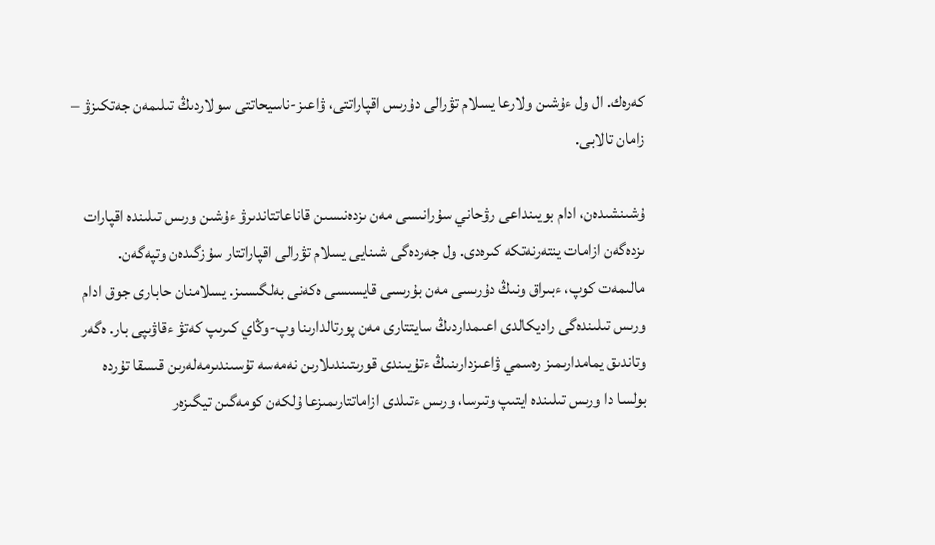كەرەك. ال ول ءۇشىن ولارعا يسلام تۋرالى دۇرىس اقپاراتتى، ۋاعىز-ناسيحاتتى سولاردىڭ تىلىمەن جەتكىزۋ – زامان تالابى.

ۇشىنشىدەن، ادام بويىنداعى رۋحاني سۇرانىسى مەن ىزدەنىسىن قاناعاتتاندىرۋ ءۇشىن ورىس تىلىندە اقپارات ىزدەگەن ازامات ينتەرنەتكە كىرەدى. ول جەردەگى شىنايى يسلام تۋرالى اقپاراتتار سۇزگىدەن وتپەگەن. مالىمەت كوپ، ءبىراق ونىڭ دۇرىسى مەن بۇرىسى قايسىسى ەكەنى بەلگىسىز. يسلامنان حابارى جوق ادام ورىس تىلىندەگى راديكالدى اعىمداردىڭ سايتتارى مەن پورتالدارىنا وپ-وڭاي كىرىپ كەتۋ ءقاۋىپى بار. ەگەر وتاندىق يمامدارىمىز رەسمي ۋاعىزدارىنىڭ ءتۇيىندى قورىتىندىلارىن نەمەسە تۇسىندىرمەلەرىن قىسقا تۇردە بولسا دا ورىس تىلىندە ايتىپ وتىرسا، ورىس ءتىلدى ازاماتتارىمىزعا ۇلكەن كومەگىن تيگىزەر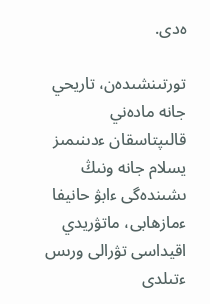ەدى.

تورتىنشىدەن، تاريحي جانە مادەني قالىپتاسقان ءدىنىمىز يسلام جانە ونىڭ ىشىندەگى ءابۋ حانيفا ءمازھابى، ماتۋريدي اقيداسى تۋرالى ورىس ءتىلدى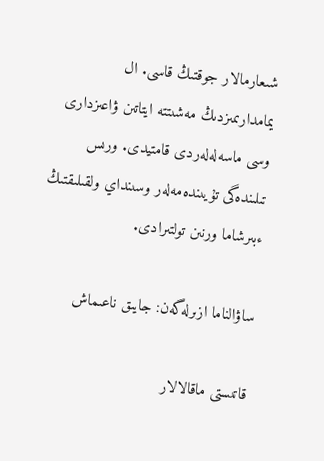شىعارمالار جوقتىڭ قاسى. ال يمامدارىمىزدىڭ مەشىتتە ايتاتىن ۋاعىزدارى وسى ماسەلەلەردى قامتيدى. ورىس تىلىندەگى تۇيىندەمەلەر وسىنداي ولقىلىقتىڭ ءبىرشاما ورنىن تولتىرادى.

ساۋالناما ازىرلەگەن: جايىق ناعىماش

قاتىستى ماقالالار